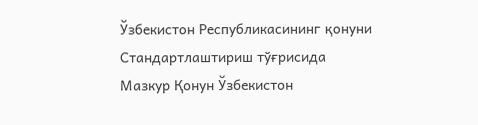Ўзбекистон Республикасининг қонуни
Стандартлаштириш тўғрисида
Мазкур Қонун Ўзбекистон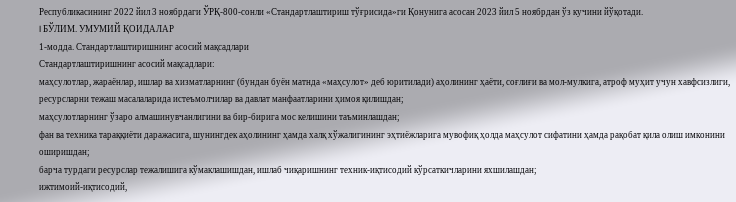Республикасининг 2022 йил 3 ноябрдаги ЎРҚ-800-сонли «Стандартлаштириш тўғрисида»ги Қонунига асосан 2023 йил 5 ноябрдан ўз кучини йўқотади.
I БЎЛИМ. УМУМИЙ ҚОИДАЛАР
1-модда. Стандартлаштиришнинг асосий мақсадлари
Стандартлаштиришнинг асосий мақсадлари:
маҳсулотлар, жараёнлар, ишлар ва хизматларнинг (бундан буён матнда «маҳсулот» деб юритилади) аҳолининг ҳаёти, соғлиғи ва мол-мулкига, атроф муҳит учун хавфсизлиги, ресурсларни тежаш масалаларида истеъмолчилар ва давлат манфаатларини ҳимоя қилишдан;
маҳсулотларнинг ўзаро алмашинувчанлигини ва бир-бирига мос келишини таъминлашдан;
фан ва техника тараққиёти даражасига, шунингдек аҳолининг ҳамда халқ хўжалигининг эҳтиёжларига мувофиқ ҳолда маҳсулот сифатини ҳамда рақобат қила олиш имконини оширишдан;
барча турдаги ресурслар тежалишига кўмаклашишдан, ишлаб чиқаришнинг техник-иқтисодий кўрсаткичларини яхшилашдан;
ижтимоий-иқтисодий,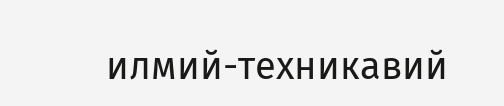илмий-техникавий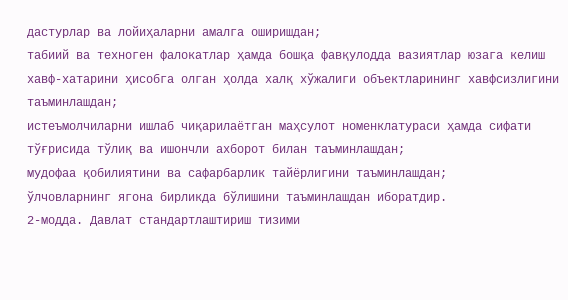дастурлар ва лойиҳаларни амалга оширишдан;
табиий ва техноген фалокатлар ҳамда бошқа фавқулодда вазиятлар юзага келиш хавф-хатарини ҳисобга олган ҳолда халқ хўжалиги объектларининг хавфсизлигини таъминлашдан;
истеъмолчиларни ишлаб чиқарилаётган маҳсулот номенклатураси ҳамда сифати тўғрисида тўлиқ ва ишончли ахборот билан таъминлашдан;
мудофаа қобилиятини ва сафарбарлик тайёрлигини таъминлашдан;
ўлчовларнинг ягона бирликда бўлишини таъминлашдан иборатдир.
2-модда. Давлат стандартлаштириш тизими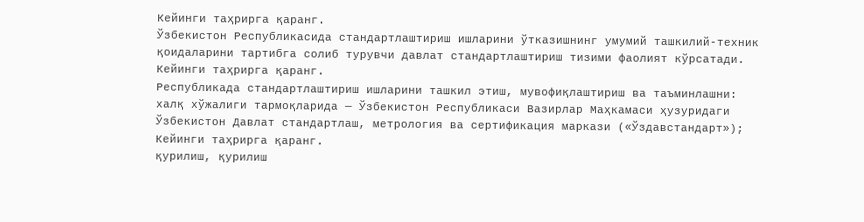Кейинги таҳрирга қаранг.
Ўзбекистон Республикасида стандартлаштириш ишларини ўтказишнинг умумий ташкилий-техник қоидаларини тартибга солиб турувчи давлат стандартлаштириш тизими фаолият кўрсатади.
Кейинги таҳрирга қаранг.
Республикада стандартлаштириш ишларини ташкил этиш, мувофиқлаштириш ва таъминлашни:
халқ хўжалиги тармоқларида — Ўзбекистон Республикаси Вазирлар Маҳкамаси ҳузуридаги Ўзбекистон Давлат стандартлаш, метрология ва сертификация маркази («Ўздавстандарт»);
Кейинги таҳрирга қаранг.
қурилиш, қурилиш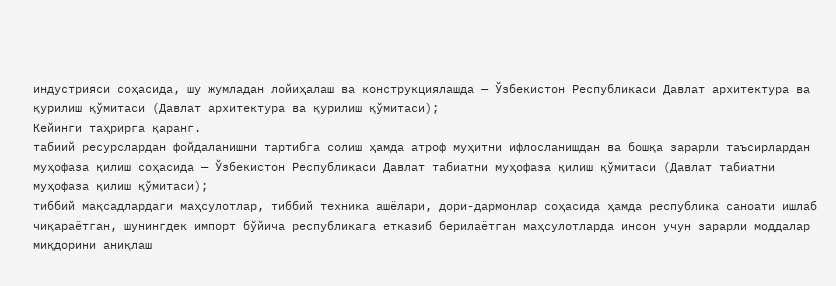индустрияси соҳасида, шу жумладан лойиҳалаш ва конструкциялашда — Ўзбекистон Республикаси Давлат архитектура ва қурилиш қўмитаси (Давлат архитектура ва қурилиш қўмитаси);
Кейинги таҳрирга қаранг.
табиий ресурслардан фойдаланишни тартибга солиш ҳамда атроф муҳитни ифлосланишдан ва бошқа зарарли таъсирлардан муҳофаза қилиш соҳасида — Ўзбекистон Республикаси Давлат табиатни муҳофаза қилиш қўмитаси (Давлат табиатни муҳофаза қилиш қўмитаси);
тиббий мақсадлардаги маҳсулотлар, тиббий техника ашёлари, дори-дармонлар соҳасида ҳамда республика саноати ишлаб чиқараётган, шунингдек импорт бўйича республикага етказиб берилаётган маҳсулотларда инсон учун зарарли моддалар миқдорини аниқлаш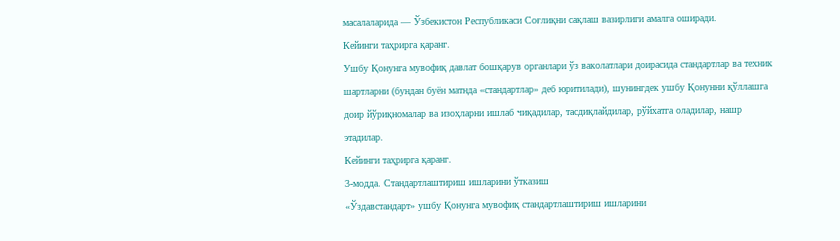масалаларида — Ўзбекистон Республикаси Соғлиқни сақлаш вазирлиги амалга оширади.
Кейинги таҳрирга қаранг.
Ушбу Қонунга мувофиқ давлат бошқарув органлари ўз ваколатлари доирасида стандартлар ва техник шартларни (бундан буён матнда «стандартлар» деб юритилади), шунингдек ушбу Қонунни қўллашга доир йўриқномалар ва изоҳларни ишлаб чиқадилар, тасдиқлайдилар, рўйхатга оладилар, нашр этадилар.
Кейинги таҳрирга қаранг.
3-модда. Стандартлаштириш ишларини ўтказиш
«Ўздавстандарт» ушбу Қонунга мувофиқ стандартлаштириш ишларини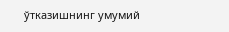ўтказишнинг умумий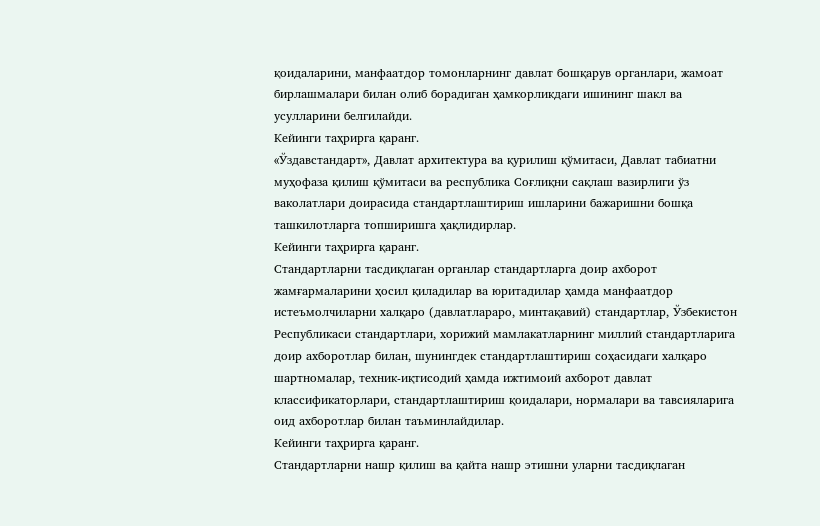қоидаларини, манфаатдор томонларнинг давлат бошқарув органлари, жамоат бирлашмалари билан олиб борадиган ҳамкорликдаги ишининг шакл ва усулларини белгилайди.
Кейинги таҳрирга қаранг.
«Ўздавстандарт», Давлат архитектура ва қурилиш қўмитаси, Давлат табиатни муҳофаза қилиш қўмитаси ва республика Соғлиқни сақлаш вазирлиги ўз ваколатлари доирасида стандартлаштириш ишларини бажаришни бошқа ташкилотларга топширишга ҳақлидирлар.
Кейинги таҳрирга қаранг.
Стандартларни тасдиқлаган органлар стандартларга доир ахборот жамғармаларини ҳосил қиладилар ва юритадилар ҳамда манфаатдор истеъмолчиларни халқаро (давлатлараро, минтақавий) стандартлар, Ўзбекистон Республикаси стандартлари, хорижий мамлакатларнинг миллий стандартларига доир ахборотлар билан, шунингдек стандартлаштириш соҳасидаги халқаро шартномалар, техник-иқтисодий ҳамда ижтимоий ахборот давлат классификаторлари, стандартлаштириш қоидалари, нормалари ва тавсияларига оид ахборотлар билан таъминлайдилар.
Кейинги таҳрирга қаранг.
Стандартларни нашр қилиш ва қайта нашр этишни уларни тасдиқлаган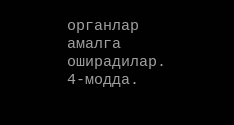органлар амалга оширадилар.
4-модда.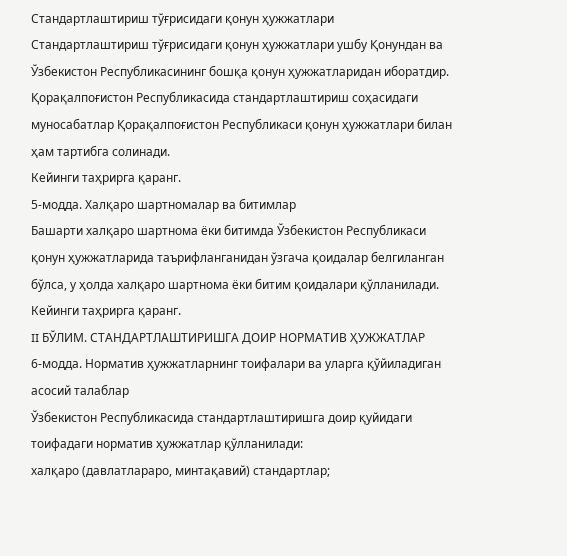Стандартлаштириш тўғрисидаги қонун ҳужжатлари
Стандартлаштириш тўғрисидаги қонун ҳужжатлари ушбу Қонундан ва Ўзбекистон Республикасининг бошқа қонун ҳужжатларидан иборатдир.
Қорақалпоғистон Республикасида стандартлаштириш соҳасидаги муносабатлар Қорақалпоғистон Республикаси қонун ҳужжатлари билан ҳам тартибга солинади.
Кейинги таҳрирга қаранг.
5-модда. Халқаро шартномалар ва битимлар
Башарти халқаро шартнома ёки битимда Ўзбекистон Республикаси қонун ҳужжатларида таърифланганидан ўзгача қоидалар белгиланган бўлса, у ҳолда халқаро шартнома ёки битим қоидалари қўлланилади.
Кейинги таҳрирга қаранг.
II БЎЛИМ. СТАНДАРТЛАШТИРИШГА ДОИР НОРМАТИВ ҲУЖЖАТЛАР
6-модда. Норматив ҳужжатларнинг тоифалари ва уларга қўйиладиган асосий талаблар
Ўзбекистон Республикасида стандартлаштиришга доир қуйидаги тоифадаги норматив ҳужжатлар қўлланилади:
халқаро (давлатлараро, минтақавий) стандартлар;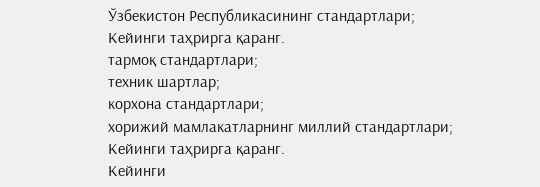Ўзбекистон Республикасининг стандартлари;
Кейинги таҳрирга қаранг.
тармоқ стандартлари;
техник шартлар;
корхона стандартлари;
хорижий мамлакатларнинг миллий стандартлари;
Кейинги таҳрирга қаранг.
Кейинги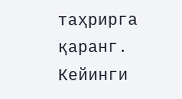таҳрирга қаранг.
Кейинги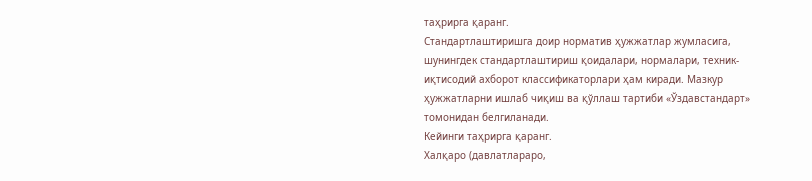таҳрирга қаранг.
Стандартлаштиришга доир норматив ҳужжатлар жумласига, шунингдек стандартлаштириш қоидалари, нормалари, техник-иқтисодий ахборот классификаторлари ҳам киради. Мазкур ҳужжатларни ишлаб чиқиш ва қўллаш тартиби «Ўздавстандарт» томонидан белгиланади.
Кейинги таҳрирга қаранг.
Халқаро (давлатлараро,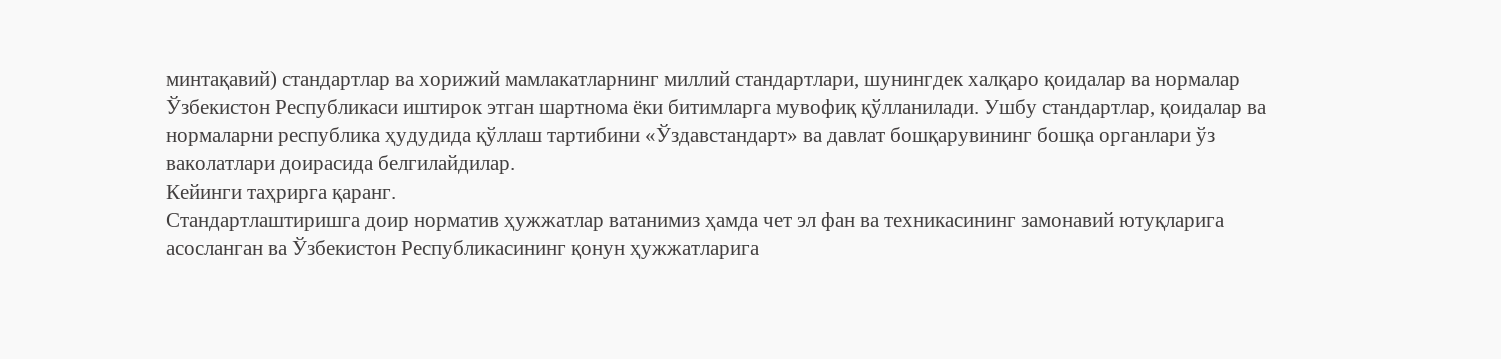минтақавий) стандартлар ва хорижий мамлакатларнинг миллий стандартлари, шунингдек халқаро қоидалар ва нормалар Ўзбекистон Республикаси иштирок этган шартнома ёки битимларга мувофиқ қўлланилади. Ушбу стандартлар, қоидалар ва нормаларни республика ҳудудида қўллаш тартибини «Ўздавстандарт» ва давлат бошқарувининг бошқа органлари ўз ваколатлари доирасида белгилайдилар.
Кейинги таҳрирга қаранг.
Стандартлаштиришга доир норматив ҳужжатлар ватанимиз ҳамда чет эл фан ва техникасининг замонавий ютуқларига асосланган ва Ўзбекистон Республикасининг қонун ҳужжатларига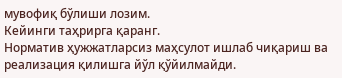мувофиқ бўлиши лозим.
Кейинги таҳрирга қаранг.
Норматив ҳужжатларсиз маҳсулот ишлаб чиқариш ва реализация қилишга йўл қўйилмайди.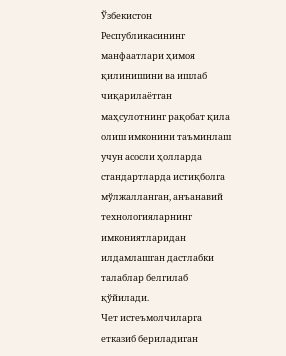Ўзбекистон Республикасининг манфаатлари ҳимоя қилинишини ва ишлаб чиқарилаётган маҳсулотнинг рақобат қила олиш имконини таъминлаш учун асосли ҳолларда стандартларда истиқболга мўлжалланган, анъанавий технологияларнинг имкониятларидан илдамлашган дастлабки талаблар белгилаб қўйилади.
Чет истеъмолчиларга етказиб бериладиган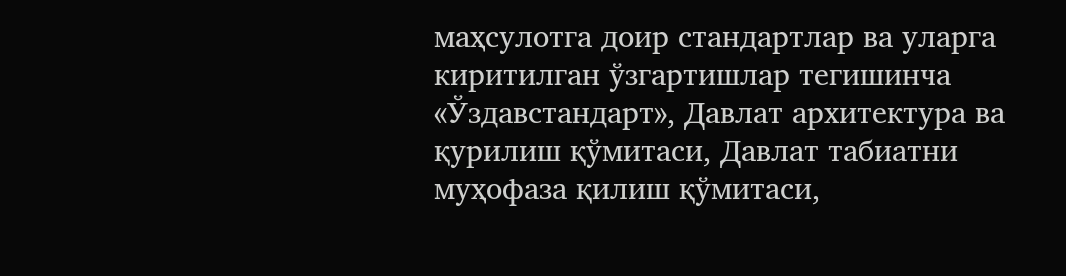маҳсулотга доир стандартлар ва уларга киритилган ўзгартишлар тегишинча «Ўздавстандарт», Давлат архитектура ва қурилиш қўмитаси, Давлат табиатни муҳофаза қилиш қўмитаси,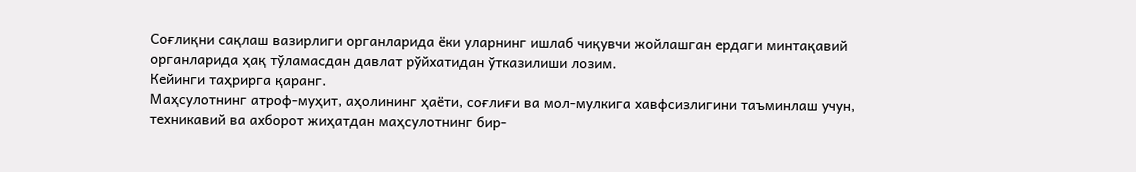Соғлиқни сақлаш вазирлиги органларида ёки уларнинг ишлаб чиқувчи жойлашган ердаги минтақавий органларида ҳақ тўламасдан давлат рўйхатидан ўтказилиши лозим.
Кейинги таҳрирга қаранг.
Маҳсулотнинг атроф-муҳит, аҳолининг ҳаёти, соғлиғи ва мол-мулкига хавфсизлигини таъминлаш учун, техникавий ва ахборот жиҳатдан маҳсулотнинг бир-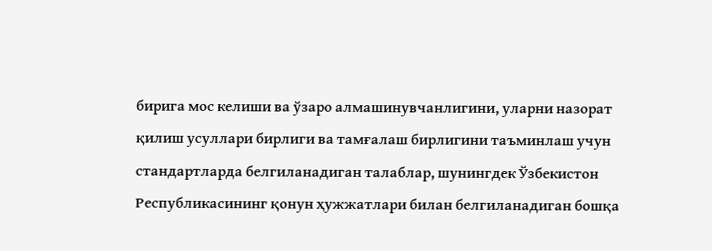бирига мос келиши ва ўзаро алмашинувчанлигини, уларни назорат қилиш усуллари бирлиги ва тамғалаш бирлигини таъминлаш учун стандартларда белгиланадиган талаблар, шунингдек Ўзбекистон Республикасининг қонун ҳужжатлари билан белгиланадиган бошқа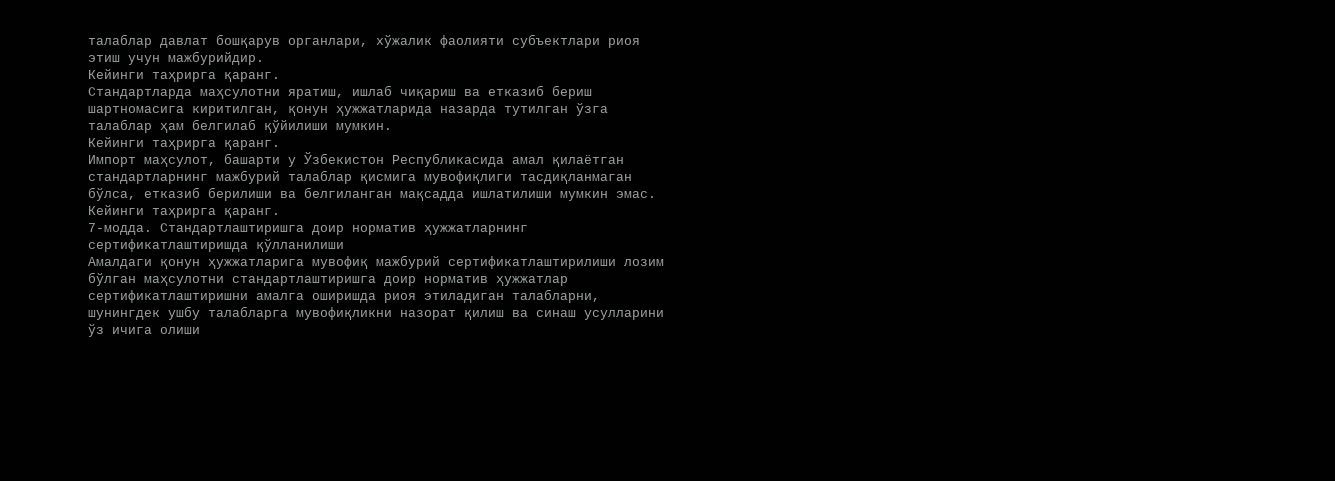талаблар давлат бошқарув органлари, хўжалик фаолияти субъектлари риоя этиш учун мажбурийдир.
Кейинги таҳрирга қаранг.
Стандартларда маҳсулотни яратиш, ишлаб чиқариш ва етказиб бериш шартномасига киритилган, қонун ҳужжатларида назарда тутилган ўзга талаблар ҳам белгилаб қўйилиши мумкин.
Кейинги таҳрирга қаранг.
Импорт маҳсулот, башарти у Ўзбекистон Республикасида амал қилаётган стандартларнинг мажбурий талаблар қисмига мувофиқлиги тасдиқланмаган бўлса, етказиб берилиши ва белгиланган мақсадда ишлатилиши мумкин эмас.
Кейинги таҳрирга қаранг.
7-модда. Стандартлаштиришга доир норматив ҳужжатларнинг сертификатлаштиришда қўлланилиши
Амалдаги қонун ҳужжатларига мувофиқ мажбурий сертификатлаштирилиши лозим бўлган маҳсулотни стандартлаштиришга доир норматив ҳужжатлар сертификатлаштиришни амалга оширишда риоя этиладиган талабларни, шунингдек ушбу талабларга мувофиқликни назорат қилиш ва синаш усулларини ўз ичига олиши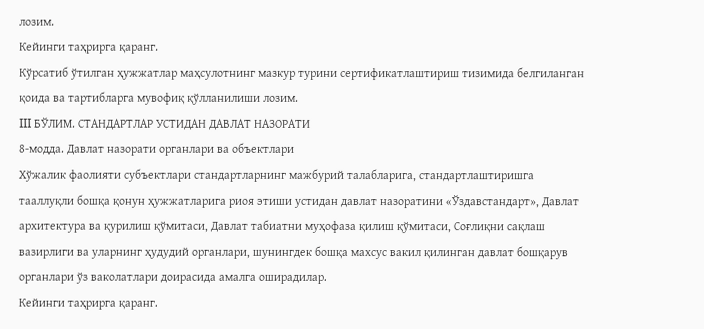лозим.
Кейинги таҳрирга қаранг.
Кўрсатиб ўтилган ҳужжатлар маҳсулотнинг мазкур турини сертификатлаштириш тизимида белгиланган қоида ва тартибларга мувофиқ қўлланилиши лозим.
III БЎЛИМ. СТАНДАРТЛАР УСТИДАН ДАВЛАТ НАЗОРАТИ
8-модда. Давлат назорати органлари ва объектлари
Хўжалик фаолияти субъектлари стандартларнинг мажбурий талабларига, стандартлаштиришга тааллуқли бошқа қонун ҳужжатларига риоя этиши устидан давлат назоратини «Ўздавстандарт», Давлат архитектура ва қурилиш қўмитаси, Давлат табиатни муҳофаза қилиш қўмитаси, Соғлиқни сақлаш вазирлиги ва уларнинг ҳудудий органлари, шунингдек бошқа махсус вакил қилинган давлат бошқарув органлари ўз ваколатлари доирасида амалга оширадилар.
Кейинги таҳрирга қаранг.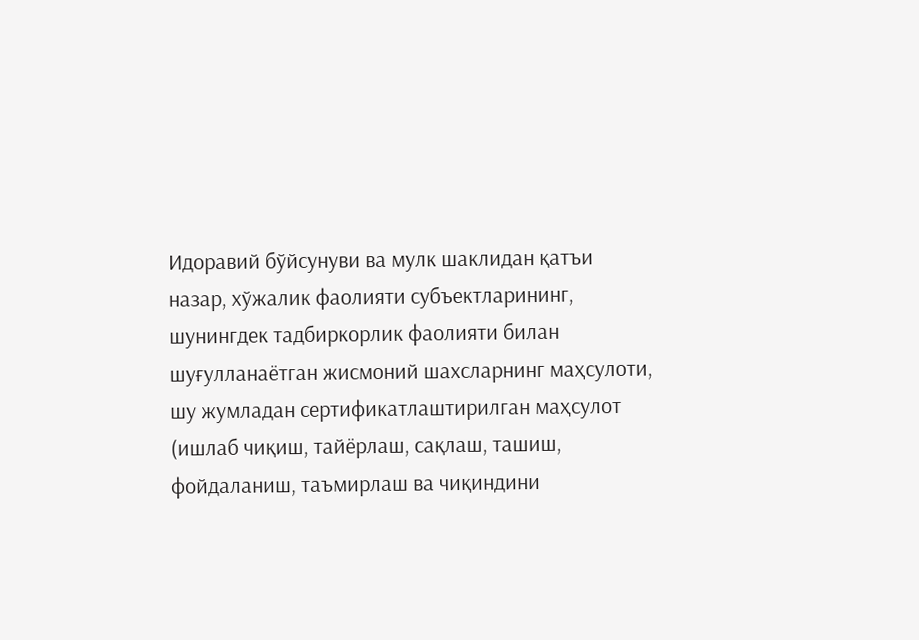Идоравий бўйсунуви ва мулк шаклидан қатъи назар, хўжалик фаолияти субъектларининг, шунингдек тадбиркорлик фаолияти билан шуғулланаётган жисмоний шахсларнинг маҳсулоти, шу жумладан сертификатлаштирилган маҳсулот (ишлаб чиқиш, тайёрлаш, сақлаш, ташиш, фойдаланиш, таъмирлаш ва чиқиндини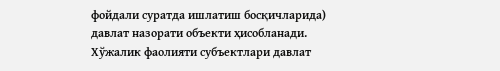фойдали суратда ишлатиш босқичларида) давлат назорати объекти ҳисобланади.
Хўжалик фаолияти субъектлари давлат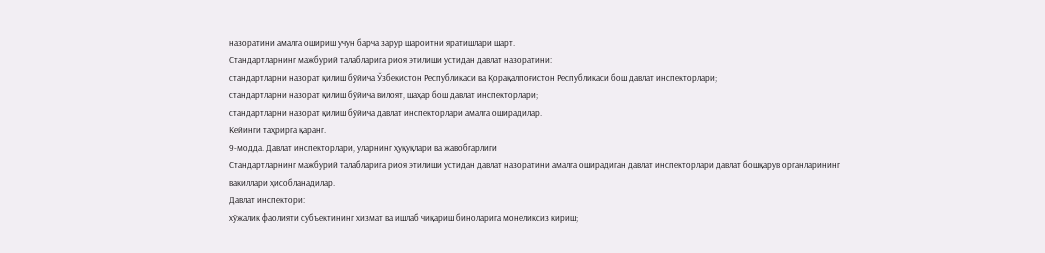назоратини амалга ошириш учун барча зарур шароитни яратишлари шарт.
Стандартларнинг мажбурий талабларига риоя этилиши устидан давлат назоратини:
стандартларни назорат қилиш бўйича Ўзбекистон Республикаси ва Қорақалпоғистон Республикаси бош давлат инспекторлари;
стандартларни назорат қилиш бўйича вилоят, шаҳар бош давлат инспекторлари;
стандартларни назорат қилиш бўйича давлат инспекторлари амалга оширадилар.
Кейинги таҳрирга қаранг.
9-модда. Давлат инспекторлари, уларнинг ҳуқуқлари ва жавобгарлиги
Стандартларнинг мажбурий талабларига риоя этилиши устидан давлат назоратини амалга оширадиган давлат инспекторлари давлат бошқарув органларининг вакиллари ҳисобланадилар.
Давлат инспектори:
хўжалик фаолияти субъектининг хизмат ва ишлаб чиқариш биноларига монеликсиз кириш;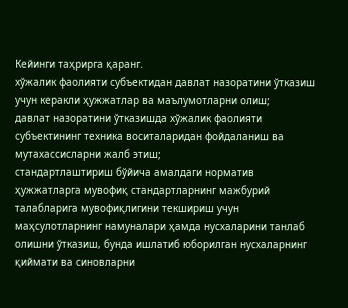Кейинги таҳрирга қаранг.
хўжалик фаолияти субъектидан давлат назоратини ўтказиш учун керакли ҳужжатлар ва маълумотларни олиш;
давлат назоратини ўтказишда хўжалик фаолияти субъектининг техника воситаларидан фойдаланиш ва мутахассисларни жалб этиш;
стандартлаштириш бўйича амалдаги норматив ҳужжатларга мувофиқ стандартларнинг мажбурий талабларига мувофиқлигини текшириш учун маҳсулотларнинг намуналари ҳамда нусхаларини танлаб олишни ўтказиш, бунда ишлатиб юборилган нусхаларнинг қиймати ва синовларни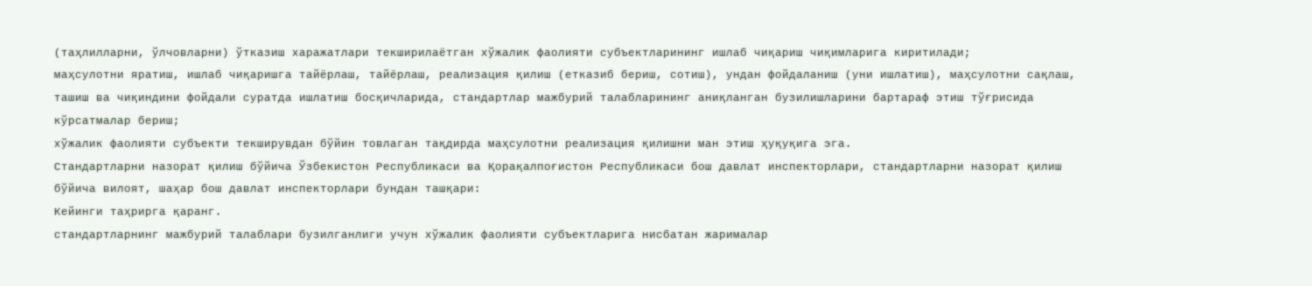(таҳлилларни, ўлчовларни) ўтказиш харажатлари текширилаётган хўжалик фаолияти субъектларининг ишлаб чиқариш чиқимларига киритилади;
маҳсулотни яратиш, ишлаб чиқаришга тайёрлаш, тайёрлаш, реализация қилиш (етказиб бериш, сотиш), ундан фойдаланиш (уни ишлатиш), маҳсулотни сақлаш, ташиш ва чиқиндини фойдали суратда ишлатиш босқичларида, стандартлар мажбурий талабларининг аниқланган бузилишларини бартараф этиш тўғрисида кўрсатмалар бериш;
хўжалик фаолияти субъекти текширувдан бўйин товлаган тақдирда маҳсулотни реализация қилишни ман этиш ҳуқуқига эга.
Стандартларни назорат қилиш бўйича Ўзбекистон Республикаси ва Қорақалпоғистон Республикаси бош давлат инспекторлари, стандартларни назорат қилиш бўйича вилоят, шаҳар бош давлат инспекторлари бундан ташқари:
Кейинги таҳрирга қаранг.
стандартларнинг мажбурий талаблари бузилганлиги учун хўжалик фаолияти субъектларига нисбатан жарималар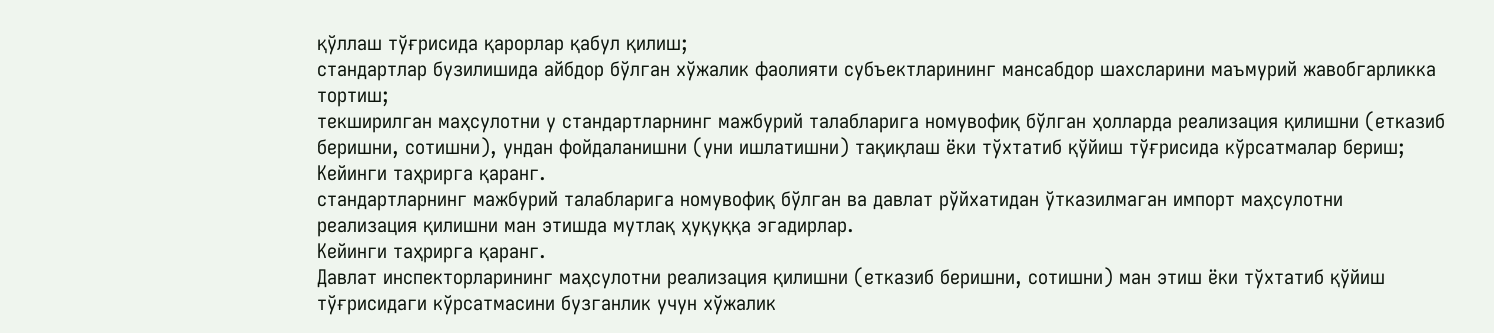қўллаш тўғрисида қарорлар қабул қилиш;
стандартлар бузилишида айбдор бўлган хўжалик фаолияти субъектларининг мансабдор шахсларини маъмурий жавобгарликка тортиш;
текширилган маҳсулотни у стандартларнинг мажбурий талабларига номувофиқ бўлган ҳолларда реализация қилишни (етказиб беришни, сотишни), ундан фойдаланишни (уни ишлатишни) тақиқлаш ёки тўхтатиб қўйиш тўғрисида кўрсатмалар бериш;
Кейинги таҳрирга қаранг.
стандартларнинг мажбурий талабларига номувофиқ бўлган ва давлат рўйхатидан ўтказилмаган импорт маҳсулотни реализация қилишни ман этишда мутлақ ҳуқуққа эгадирлар.
Кейинги таҳрирга қаранг.
Давлат инспекторларининг маҳсулотни реализация қилишни (етказиб беришни, сотишни) ман этиш ёки тўхтатиб қўйиш тўғрисидаги кўрсатмасини бузганлик учун хўжалик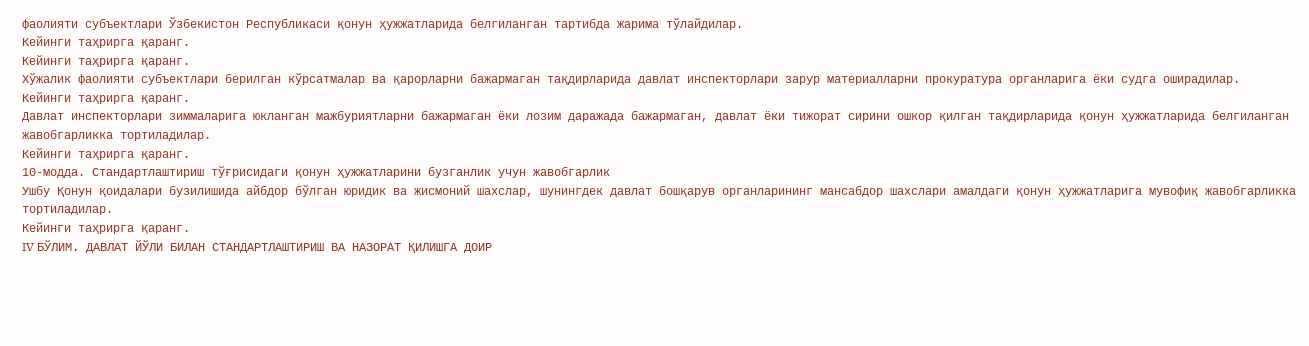фаолияти субъектлари Ўзбекистон Республикаси қонун ҳужжатларида белгиланган тартибда жарима тўлайдилар.
Кейинги таҳрирга қаранг.
Кейинги таҳрирга қаранг.
Хўжалик фаолияти субъектлари берилган кўрсатмалар ва қарорларни бажармаган тақдирларида давлат инспекторлари зарур материалларни прокуратура органларига ёки судга оширадилар.
Кейинги таҳрирга қаранг.
Давлат инспекторлари зиммаларига юкланган мажбуриятларни бажармаган ёки лозим даражада бажармаган, давлат ёки тижорат сирини ошкор қилган тақдирларида қонун ҳужжатларида белгиланган жавобгарликка тортиладилар.
Кейинги таҳрирга қаранг.
10-модда. Стандартлаштириш тўғрисидаги қонун ҳужжатларини бузганлик учун жавобгарлик
Ушбу Қонун қоидалари бузилишида айбдор бўлган юридик ва жисмоний шахслар, шунингдек давлат бошқарув органларининг мансабдор шахслари амалдаги қонун ҳужжатларига мувофиқ жавобгарликка тортиладилар.
Кейинги таҳрирга қаранг.
IV БЎЛИМ. ДАВЛАТ ЙЎЛИ БИЛАН СТАНДАРТЛАШТИРИШ ВА НАЗОРАТ ҚИЛИШГА ДОИР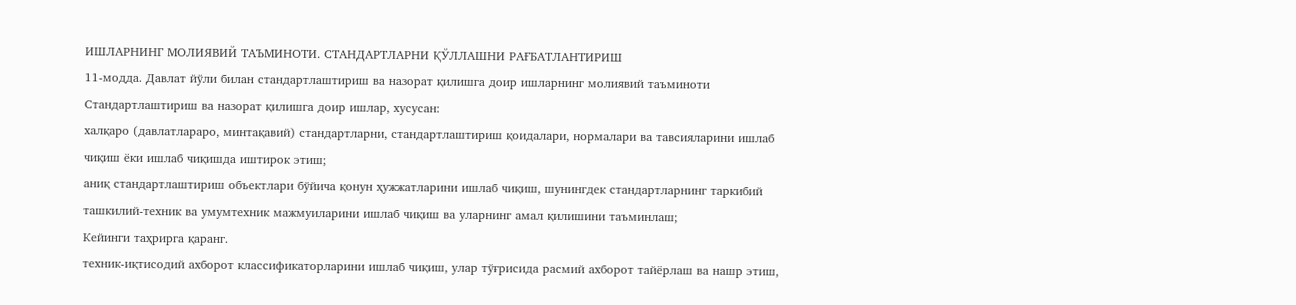ИШЛАРНИНГ МОЛИЯВИЙ ТАЪМИНОТИ. СТАНДАРТЛАРНИ ҚЎЛЛАШНИ РАҒБАТЛАНТИРИШ
11-модда. Давлат йўли билан стандартлаштириш ва назорат қилишга доир ишларнинг молиявий таъминоти
Стандартлаштириш ва назорат қилишга доир ишлар, хусусан:
халқаро (давлатлараро, минтақавий) стандартларни, стандартлаштириш қоидалари, нормалари ва тавсияларини ишлаб чиқиш ёки ишлаб чиқишда иштирок этиш;
аниқ стандартлаштириш объектлари бўйича қонун ҳужжатларини ишлаб чиқиш, шунингдек стандартларнинг таркибий ташкилий-техник ва умумтехник мажмуиларини ишлаб чиқиш ва уларнинг амал қилишини таъминлаш;
Кейинги таҳрирга қаранг.
техник-иқтисодий ахборот классификаторларини ишлаб чиқиш, улар тўғрисида расмий ахборот тайёрлаш ва нашр этиш,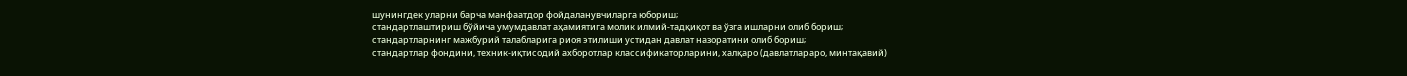шунингдек уларни барча манфаатдор фойдаланувчиларга юбориш;
стандартлаштириш бўйича умумдавлат аҳамиятига молик илмий-тадқиқот ва ўзга ишларни олиб бориш;
стандартларнинг мажбурий талабларига риоя этилиши устидан давлат назоратини олиб бориш;
стандартлар фондини, техник-иқтисодий ахборотлар классификаторларини, халқаро (давлатлараро, минтақавий)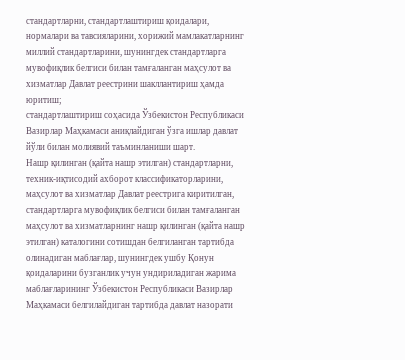стандартларни, стандартлаштириш қоидалари, нормалари ва тавсияларини, хорижий мамлакатларнинг миллий стандартларини, шунингдек стандартларга мувофиқлик белгиси билан тамғаланган маҳсулот ва хизматлар Давлат реестрини шакллантириш ҳамда юритиш;
стандартлаштириш соҳасида Ўзбекистон Республикаси Вазирлар Маҳкамаси аниқлайдиган ўзга ишлар давлат йўли билан молиявий таъминланиши шарт.
Нашр қилинган (қайта нашр этилган) стандартларни, техник-иқтисодий ахборот классификаторларини, маҳсулот ва хизматлар Давлат реестрига киритилган, стандартларга мувофиқлик белгиси билан тамғаланган маҳсулот ва хизматларнинг нашр қилинган (қайта нашр этилган) каталогини сотишдан белгиланган тартибда олинадиган маблағлар, шунингдек ушбу Қонун қоидаларини бузганлик учун ундириладиган жарима маблағларининг Ўзбекистон Республикаси Вазирлар Маҳкамаси белгилайдиган тартибда давлат назорати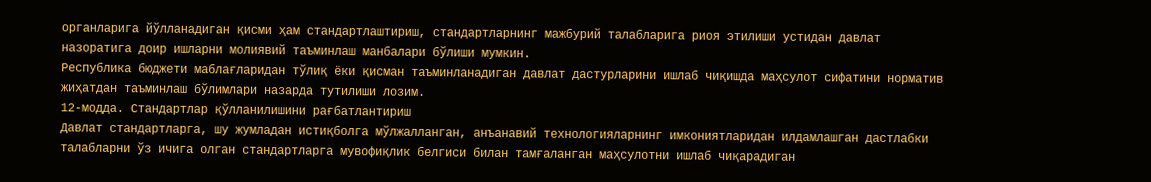органларига йўлланадиган қисми ҳам стандартлаштириш, стандартларнинг мажбурий талабларига риоя этилиши устидан давлат назоратига доир ишларни молиявий таъминлаш манбалари бўлиши мумкин.
Республика бюджети маблағларидан тўлиқ ёки қисман таъминланадиган давлат дастурларини ишлаб чиқишда маҳсулот сифатини норматив жиҳатдан таъминлаш бўлимлари назарда тутилиши лозим.
12-модда. Стандартлар қўлланилишини рағбатлантириш
Давлат стандартларга, шу жумладан истиқболга мўлжалланган, анъанавий технологияларнинг имкониятларидан илдамлашган дастлабки талабларни ўз ичига олган стандартларга мувофиқлик белгиси билан тамғаланган маҳсулотни ишлаб чиқарадиган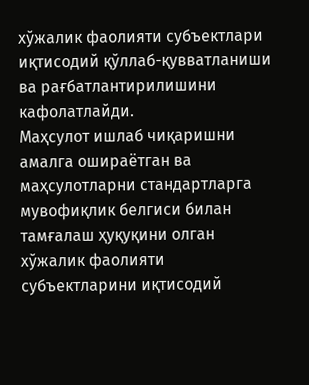хўжалик фаолияти субъектлари иқтисодий қўллаб-қувватланиши ва рағбатлантирилишини кафолатлайди.
Маҳсулот ишлаб чиқаришни амалга ошираётган ва маҳсулотларни стандартларга мувофиқлик белгиси билан тамғалаш ҳуқуқини олган хўжалик фаолияти субъектларини иқтисодий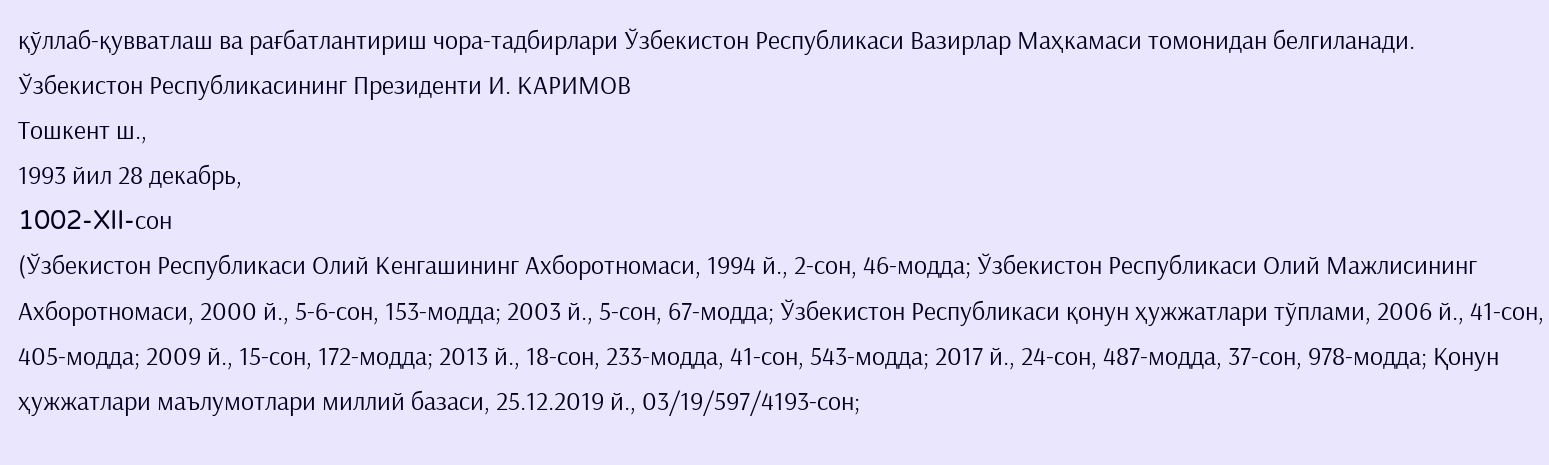қўллаб-қувватлаш ва рағбатлантириш чора-тадбирлари Ўзбекистон Республикаси Вазирлар Маҳкамаси томонидан белгиланади.
Ўзбекистон Республикасининг Президенти И. КАРИМОВ
Тошкент ш.,
1993 йил 28 декабрь,
1002-XII-сон
(Ўзбекистон Республикаси Олий Кенгашининг Ахборотномаси, 1994 й., 2-сон, 46-модда; Ўзбекистон Республикаси Олий Мажлисининг Ахборотномаси, 2000 й., 5-6-сон, 153-модда; 2003 й., 5-сон, 67-модда; Ўзбекистон Республикаси қонун ҳужжатлари тўплами, 2006 й., 41-сон, 405-модда; 2009 й., 15-сон, 172-модда; 2013 й., 18-сон, 233-модда, 41-сон, 543-модда; 2017 й., 24-сон, 487-модда, 37-сон, 978-модда; Қонун ҳужжатлари маълумотлари миллий базаси, 25.12.2019 й., 03/19/597/4193-сон;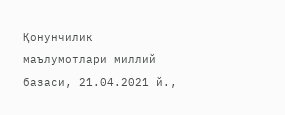Қонунчилик маълумотлари миллий базаси, 21.04.2021 й.,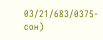03/21/683/0375-сон)